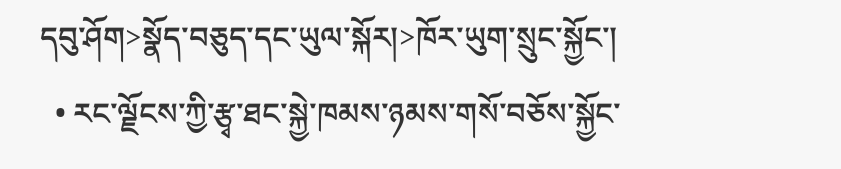དབུ་ཤོག>སྣོད་བཅུད་དང་ཡུལ་སྐོར།>ཁོར་ཡུག་སྲུང་སྐྱོང་།
  • རང་ལྗོངས་ཀྱི་རྩྭ་ཐང་སྐྱེ་ཁམས་ཉམས་གསོ་བཅོས་སྐྱོང་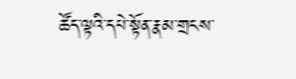ཚོད་ལྟའི་དཔེ་སྟོན་རྣམ་གྲངས་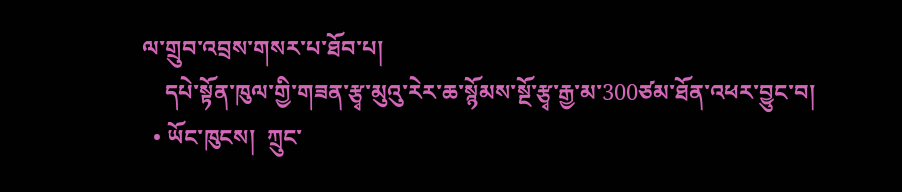ལ་གྲུབ་འབྲས་གསར་པ་ཐོབ་པ།
    དཔེ་སྟོན་ཁུལ་གྱི་གཟན་རྩྭ་མུའུ་རེར་ཆ་སྙོམས་སྔོ་རྩྭ་རྒྱ་མ་300ཙམ་ཐོན་འཕར་བྱུང་བ།
  • ཡོང་ཁུངས།  ཀྲུང་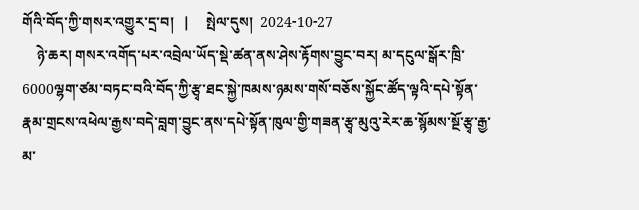གོའི་བོད་ཀྱི་གསར་འགྱུར་དྲ་བ།   |     སྤེལ་དུས།  2024-10-27
    ཉེ་ཆར། གསར་འགོད་པར་འབྲེལ་ཡོད་སྡེ་ཚན་ནས་ཤེས་རྟོགས་བྱུང་བར། མ་དངུལ་སྒོར་ཁྲི་6000ལྷག་ཙམ་བཏང་བའི་བོད་ཀྱི་རྩྭ་ཐང་སྐྱེ་ཁམས་ཉམས་གསོ་བཅོས་སྐྱོང་ཚོད་ལྟའི་དཔེ་སྟོན་རྣམ་གྲངས་འཕེལ་རྒྱས་བདེ་བླག་བྱུང་ནས་དཔེ་སྟོན་ཁུལ་གྱི་གཟན་རྩྭ་མུའུ་རེར་ཆ་སྙོམས་སྔོ་རྩྭ་རྒྱ་མ་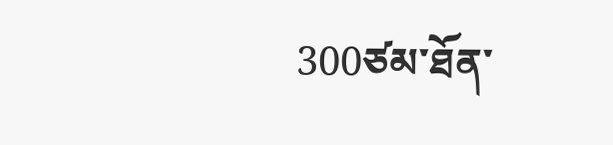300ཙམ་ཐོན་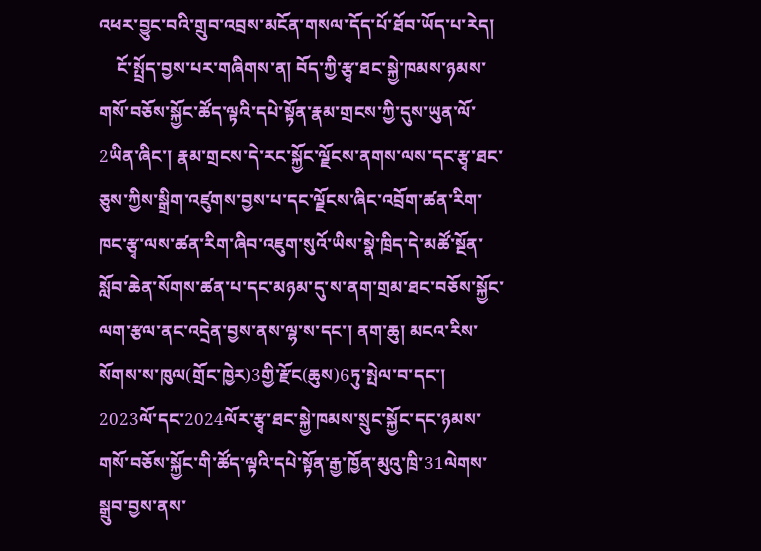འཕར་བྱུང་བའི་གྲུབ་འབྲས་མངོན་གསལ་དོད་པོ་ཐོབ་ཡོད་པ་རེད།
    ངོ་སྤྲོད་བྱས་པར་གཞིགས་ན། བོད་ཀྱི་རྩྭ་ཐང་སྐྱེ་ཁམས་ཉམས་གསོ་བཅོས་སྐྱོང་ཚོད་ལྟའི་དཔེ་སྟོན་རྣམ་གྲངས་ཀྱི་དུས་ཡུན་ལོ་2ཡིན་ཞིང་། རྣམ་གྲངས་དེ་རང་སྐྱོང་ལྗོངས་ནགས་ལས་དང་རྩྭ་ཐང་ཅུས་ཀྱིས་སྒྲིག་འཛུགས་བྱས་པ་དང་ལྗོངས་ཞིང་འབྲོག་ཚན་རིག་ཁང་རྩྭ་ལས་ཚན་རིག་ཞིབ་འཇུག་སུའོ་ཡིས་སྣེ་ཁྲིད་དེ་མཚོ་སྔོན་སློབ་ཆེན་སོགས་ཚན་པ་དང་མཉམ་དུ་ས་ནག་གྲམ་ཐང་བཅོས་སྐྱོང་ལག་རྩལ་ནང་འདྲེན་བྱས་ནས་ལྷ་ས་དང་། ནག་ཆུ། མངའ་རིས་སོགས་ས་ཁུལ(གྲོང་ཁྱེར)3གྱི་རྫོང(ཆུས)6ཏུ་སྤེལ་བ་དང་། 2023ལོ་དང་2024ལོར་རྩྭ་ཐང་སྐྱེ་ཁམས་སྲུང་སྐྱོང་དང་ཉམས་གསོ་བཅོས་སྐྱོང་གི་ཚོད་ལྟའི་དཔེ་སྟོན་རྒྱ་ཁྱོན་མུའུ་ཁྲི་31ལེགས་སྒྲུབ་བྱས་ནས་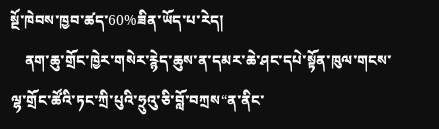སྔོ་ཁེབས་ཁྱབ་ཚད་60%ཟིན་ཡོད་པ་རེད།
    ནག་ཆུ་གྲོང་ཁྱེར་གསེར་རྙེད་ཆུས་ན་དམར་ཆེ་ཤང་དཔེ་སྟོན་ཁུལ་གངས་ལྷ་གྲོང་ཚོའི་ཏང་ཀྲི་པུའི་ཧྲུའུ་ཅི་བློ་བཀྲས“ན་ནིང་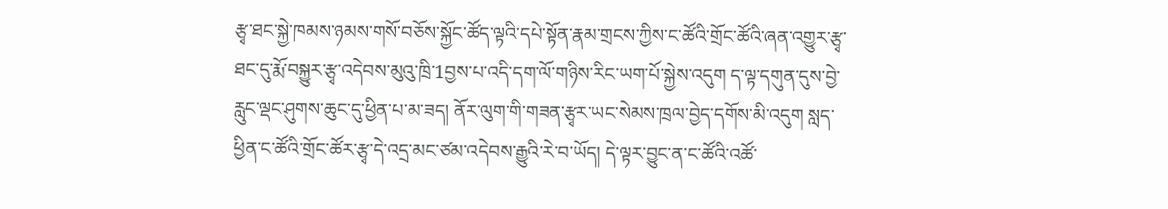རྩྭ་ཐང་སྐྱེ་ཁམས་ཉམས་གསོ་བཅོས་སྐྱོང་ཚོད་ལྟའི་དཔེ་སྟོན་རྣམ་གྲངས་ཀྱིས་ང་ཚོའི་གྲོང་ཚོའི་ཞན་འགྱུར་རྩྭ་ཐང་དུ་རྨོ་བསྐྱུར་རྩྭ་འདེབས་མུའུ་ཁྲི་1བྱས་པ་འདི་དག་ལོ་གཉིས་རིང་ཡག་པོ་སྐྱེས་འདུག ད་ལྟ་དགུན་དུས་བྱེ་རླུང་ལྡང་ཤུགས་ཆུང་དུ་ཕྱིན་པ་མ་ཟད། ནོར་ལུག་གི་གཟན་རྩྭར་ཡང་སེམས་ཁྲལ་བྱེད་དགོས་མི་འདུག སླད་ཕྱིན་ང་ཚོའི་གྲོང་ཚོར་རྩྭ་དེ་འདྲ་མང་ཙམ་འདེབས་རྒྱུའི་རེ་བ་ཡོད། དེ་ལྟར་བྱུང་ན་ང་ཚོའི་འཚོ་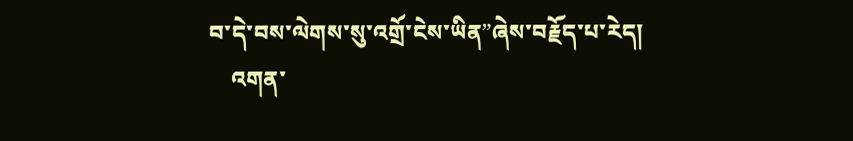བ་དེ་བས་ལེགས་སུ་འགྲོ་ངེས་ཡིན”ཞེས་བརྗོད་པ་རེད།
    འགན་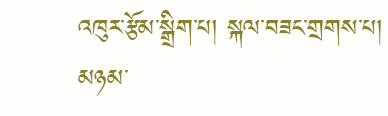འཁུར་རྩོམ་སྒྲིག་པ། སྐལ་བཟང་གྲགས་པ།
མཉམ་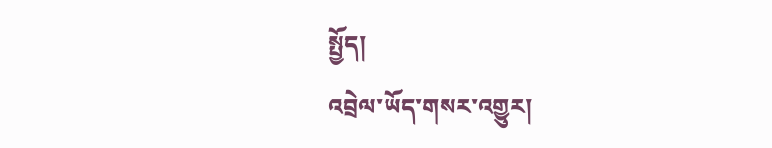སྤྱོད།
འབྲེལ་ཡོད་གསར་འགྱུར།